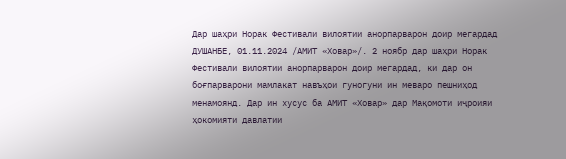Дар шаҳри Норак Фестивали вилоятии анорпарварон доир мегардад
ДУШАНБЕ, 01.11.2024 /АМИТ «Ховар»/. 2 ноябр дар шаҳри Норак Фестивали вилоятии анорпарварон доир мегардад, ки дар он боғпарварони мамлакат навъҳои гуногуни ин меваро пешниҳод менамоянд. Дар ин хусус ба АМИТ «Ховар» дар Мақомоти иҷроияи ҳокомияти давлатии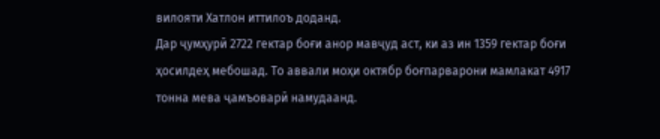вилояти Хатлон иттилоъ доданд.
Дар ҷумҳурӣ 2722 гектар боғи анор мавҷуд аст, ки аз ин 1359 гектар боғи ҳосилдеҳ мебошад. То аввали моҳи октябр боғпарварони мамлакат 4917 тонна мева ҷамъоварӣ намудаанд.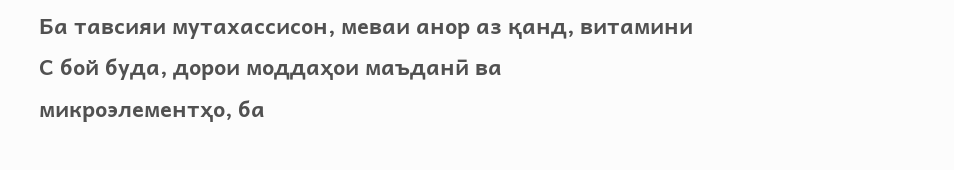Ба тавсияи мутахассисон, меваи анор аз қанд, витамини С бой буда, дорои моддаҳои маъданӣ ва микроэлементҳо, ба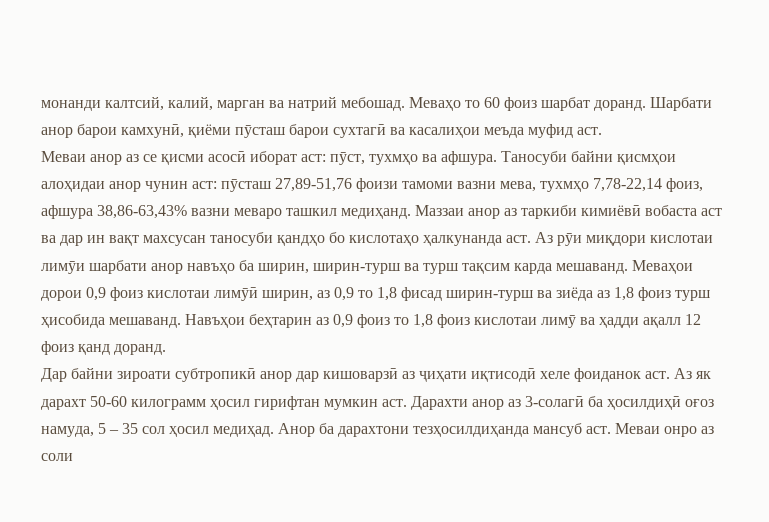монанди калтсий, калий, марган ва натрий мебошад. Меваҳо то 60 фоиз шарбат доранд. Шарбати анор барои камхунӣ, қиёми пӯсташ барои сухтагӣ ва касалиҳои меъда муфид аст.
Меваи анор аз се қисми асосӣ иборат аст: пӯст, тухмҳо ва афшура. Таносуби байни қисмҳои алоҳидаи анор чунин аст: пӯсташ 27,89-51,76 фоизи тамоми вазни мева, тухмҳо 7,78-22,14 фоиз, афшура 38,86-63,43% вазни меваро ташкил медиҳанд. Маззаи анор аз таркиби кимиёвӣ вобаста аст ва дар ин вақт махсусан таносуби қандҳо бо кислотаҳо ҳалкунанда аст. Аз рӯи миқдори кислотаи лимӯи шарбати анор навъҳо ба ширин, ширин-турш ва турш тақсим карда мешаванд. Меваҳои дорои 0,9 фоиз кислотаи лимӯӣ ширин, аз 0,9 то 1,8 фисад ширин-турш ва зиёда аз 1,8 фоиз турш ҳисобида мешаванд. Навъҳои беҳтарин аз 0,9 фоиз то 1,8 фоиз кислотаи лимӯ ва ҳадди ақалл 12 фоиз қанд доранд.
Дар байни зироати субтропикӣ анор дар кишоварзӣ аз ҷиҳати иқтисодӣ хеле фоиданок аст. Аз як дарахт 50-60 килограмм ҳосил гирифтан мумкин аст. Дарахти анор аз 3-солагӣ ба ҳосилдиҳӣ оғоз намуда, 5 – 35 сол ҳосил медиҳад. Анор ба дарахтони тезҳосилдиҳанда мансуб аст. Меваи онро аз соли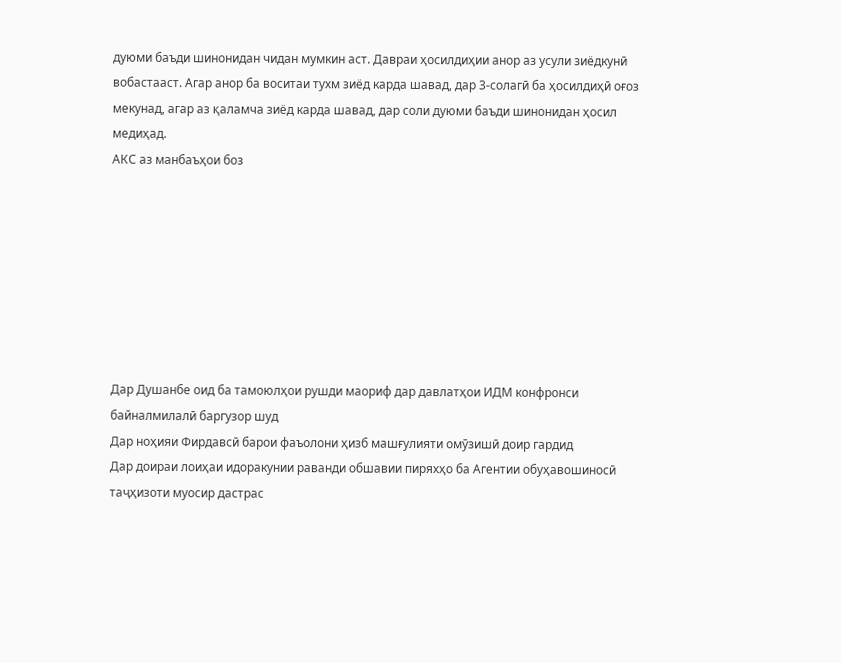дуюми баъди шинонидан чидан мумкин аст. Давраи ҳосилдиҳии анор аз усули зиёдкунӣ вобастааст. Агар анор ба воситаи тухм зиёд карда шавад, дар 3-солагӣ ба ҳосилдиҳӣ оғоз мекунад, агар аз қаламча зиёд карда шавад, дар соли дуюми баъди шинонидан ҳосил медиҳад.
АКС аз манбаъҳои боз








Дар Душанбе оид ба тамоюлҳои рушди маориф дар давлатҳои ИДМ конфронси байналмилалӣ баргузор шуд
Дар ноҳияи Фирдавсӣ барои фаъолони ҳизб машғулияти омӯзишӣ доир гардид
Дар доираи лоиҳаи идоракунии раванди обшавии пиряхҳо ба Агентии обуҳавошиносӣ таҷҳизоти муосир дастрас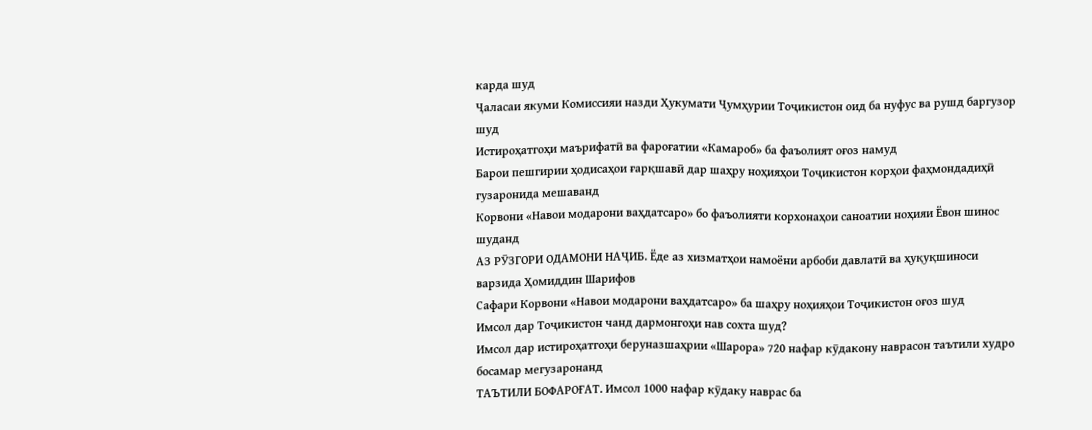карда шуд
Ҷаласаи якуми Комиссияи назди Ҳукумати Ҷумҳурии Тоҷикистон оид ба нуфус ва рушд баргузор шуд
Истироҳатгоҳи маърифатӣ ва фароғатии «Камароб» ба фаъолият оғоз намуд
Барои пешгирии ҳодисаҳои ғарқшавӣ дар шаҳру ноҳияҳои Тоҷикистон корҳои фаҳмондадиҳӣ гузаронида мешаванд
Корвони «Навои модарони ваҳдатсаро» бо фаъолияти корхонаҳои саноатии ноҳияи Ёвон шинос шуданд
АЗ РӮЗГОРИ ОДАМОНИ НАҶИБ. Ёде аз хизматҳои намоёни арбоби давлатӣ ва ҳуқуқшиноси варзида Ҳомиддин Шарифов
Сафари Корвони «Навои модарони ваҳдатсаро» ба шаҳру ноҳияҳои Тоҷикистон оғоз шуд
Имсол дар Тоҷикистон чанд дармонгоҳи нав сохта шуд?
Имсол дар истироҳатгоҳи беруназшаҳрии «Шарора» 720 нафар кӯдакону наврасон таътили худро босамар мегузаронанд
ТАЪТИЛИ БОФАРОҒАТ. Имсол 1000 нафар кӯдаку наврас ба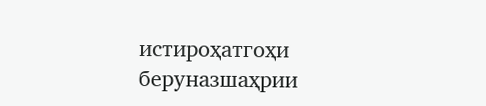истироҳатгоҳи беруназшаҳрии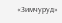«Зимчуруд»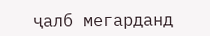ҷалб мегарданд